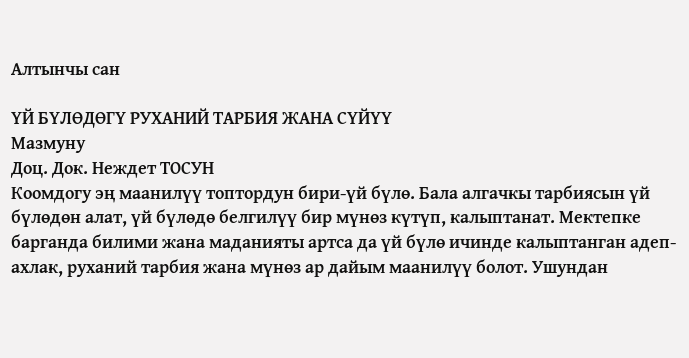Алтынчы сан

ҮЙ БҮЛӨДӨГҮ РУХАНИЙ ТАРБИЯ ЖАНА СҮЙҮҮ
Мазмуну
Доц. Док. Неждет ТОСУН
Коомдогу эң маанилүү топтордун бири-үй бүлө. Бала алгачкы тарбиясын үй бүлөдөн алат, үй бүлөдө белгилүү бир мүнөз күтүп, калыптанат. Мектепке барганда билими жана маданияты артса да үй бүлө ичинде калыптанган адеп-ахлак, руханий тарбия жана мүнөз ар дайым маанилүү болот. Ушундан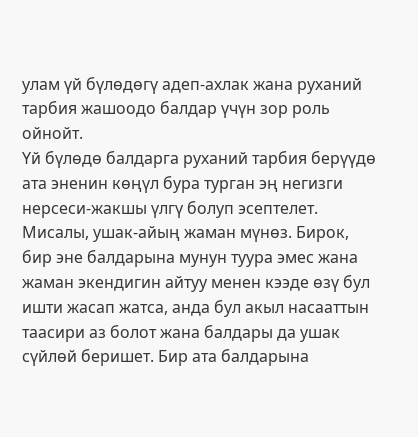улам үй бүлөдөгү адеп-ахлак жана руханий тарбия жашоодо балдар үчүн зор роль ойнойт.
Үй бүлөдө балдарга руханий тарбия берүүдө ата эненин көңүл бура турган эң негизги нерсеси-жакшы үлгү болуп эсептелет. Мисалы, ушак-айың жаман мүнөз. Бирок, бир эне балдарына мунун туура эмес жана жаман экендигин айтуу менен кээде өзү бул ишти жасап жатса, анда бул акыл насааттын таасири аз болот жана балдары да ушак сүйлөй беришет. Бир ата балдарына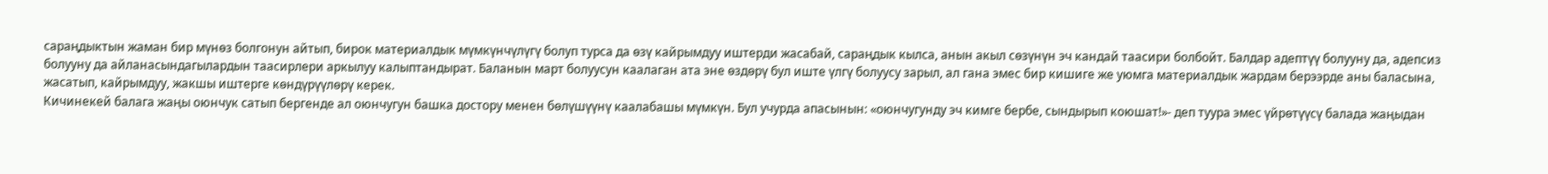сараңдыктын жаман бир мүнөз болгонун айтып, бирок материалдык мүмкүнчүлүгү болуп турса да өзү кайрымдуу иштерди жасабай, сараңдык кылса, анын акыл сөзүнүн эч кандай таасири болбойт. Балдар адептүү болууну да, адепсиз болууну да айланасындагылардын таасирлери аркылуу калыптандырат. Баланын март болуусун каалаган ата эне өздөрү бул иште үлгү болуусу зарыл, ал гана эмес бир кишиге же уюмга материалдык жардам берээрде аны баласына, жасатып, кайрымдуу, жакшы иштерге көндүрүүлөрү керек.
Кичинекей балага жаңы оюнчук сатып бергенде ал оюнчугун башка достору менен бөлүшүүнү каалабашы мүмкүн. Бул учурда апасынын: «оюнчугунду эч кимге бербе, сындырып коюшат!»- деп туура эмес үйрөтүүсү балада жаңыдан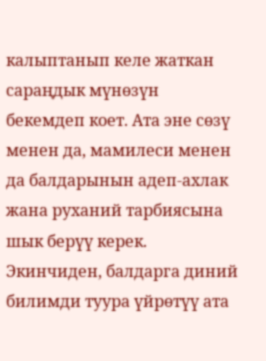калыптанып келе жаткан сараңдык мүнөзүн бекемдеп коет. Ата эне сөзү менен да, мамилеси менен да балдарынын адеп-ахлак жана руханий тарбиясына шык берүү керек.
Экинчиден, балдарга диний билимди туура үйрөтүү ата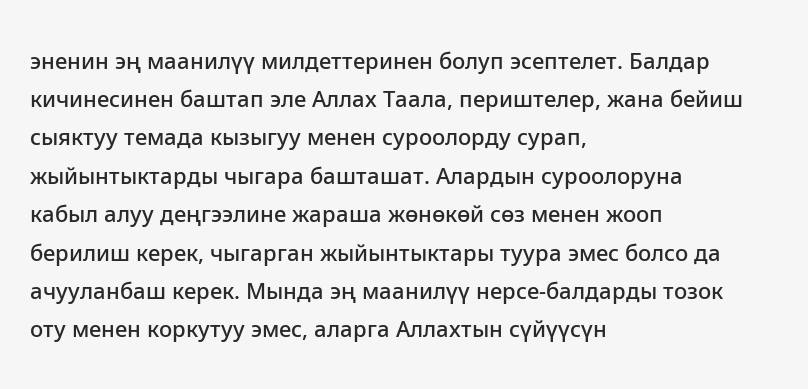эненин эң маанилүү милдеттеринен болуп эсептелет. Балдар кичинесинен баштап эле Аллах Таала, периштелер, жана бейиш сыяктуу темада кызыгуу менен суроолорду сурап, жыйынтыктарды чыгара башташат. Алардын суроолоруна кабыл алуу деңгээлине жараша жөнөкөй сөз менен жооп берилиш керек, чыгарган жыйынтыктары туура эмес болсо да ачууланбаш керек. Мында эң маанилүү нерсе-балдарды тозок оту менен коркутуу эмес, аларга Аллахтын сүйүүсүн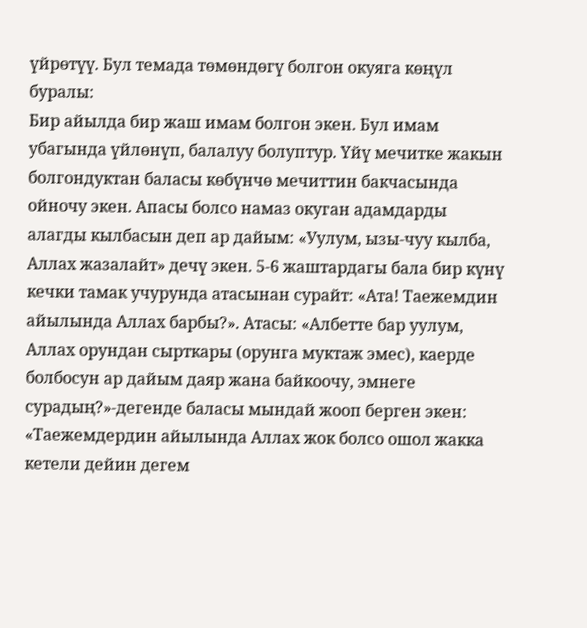үйрөтүү. Бул темада төмөндөгү болгон окуяга көңүл буралы:
Бир айылда бир жаш имам болгон экен. Бул имам убагында үйлөнүп, балалуу болуптур. Үйү мечитке жакын болгондуктан баласы көбүнчө мечиттин бакчасында ойночу экен. Апасы болсо намаз окуган адамдарды алагды кылбасын деп ар дайым: «Уулум, ызы-чуу кылба, Аллах жазалайт» дечү экен. 5-6 жаштардагы бала бир күнү кечки тамак учурунда атасынан сурайт: «Ата! Таежемдин айылында Аллах барбы?». Атасы: «Албетте бар уулум, Аллах орундан сырткары (орунга муктаж эмес), каерде болбосун ар дайым даяр жана байкоочу, эмнеге сурадың?»-дегенде баласы мындай жооп берген экен: «Таежемдердин айылында Аллах жок болсо ошол жакка кетели дейин дегем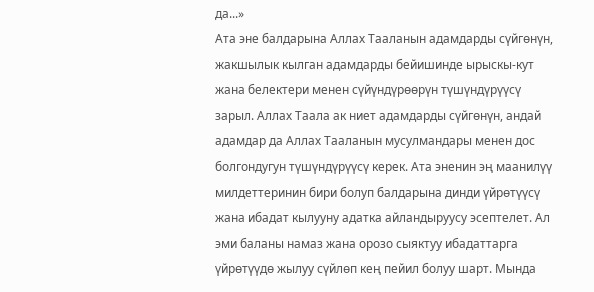да...»
Ата эне балдарына Аллах Тааланын адамдарды сүйгөнүн, жакшылык кылган адамдарды бейишинде ырыскы-кут жана белектери менен сүйүндүрөөрүн түшүндүрүүсү зарыл. Аллах Таала ак ниет адамдарды сүйгөнүн, андай адамдар да Аллах Тааланын мусулмандары менен дос болгондугун түшүндүрүүсү керек. Ата эненин эң маанилүү милдеттеринин бири болуп балдарына динди үйрөтүүсү жана ибадат кылууну адатка айландыруусу эсептелет. Ал эми баланы намаз жана орозо сыяктуу ибадаттарга үйрөтүүдө жылуу сүйлөп кең пейил болуу шарт. Мында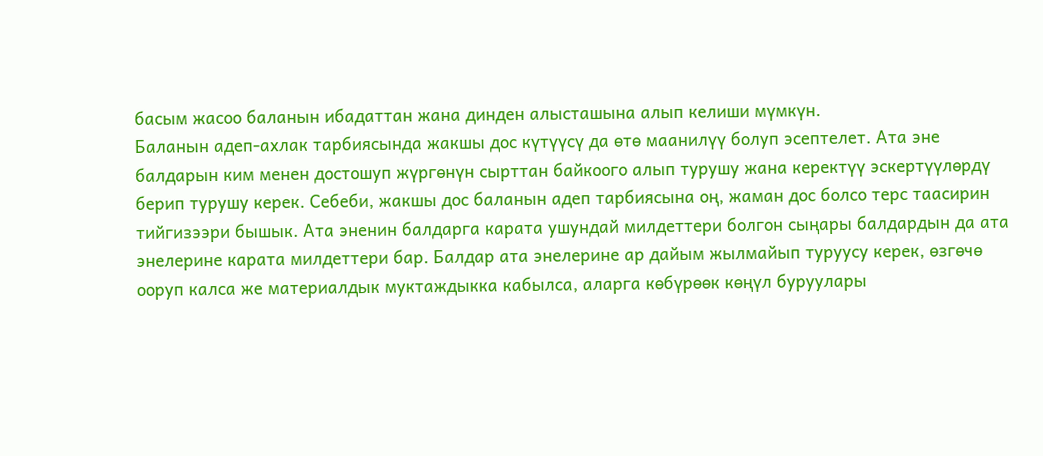басым жасоо баланын ибадаттан жана динден алысташына алып келиши мүмкүн.
Баланын адеп-ахлак тарбиясында жакшы дос күтүүсү да өтө маанилүү болуп эсептелет. Ата эне балдарын ким менен достошуп жүргөнүн сырттан байкоого алып турушу жана керектүү эскертүүлөрдү берип турушу керек. Себеби, жакшы дос баланын адеп тарбиясына оң, жаман дос болсо терс таасирин тийгизээри бышык. Ата эненин балдарга карата ушундай милдеттери болгон сыңары балдардын да ата энелерине карата милдеттери бар. Балдар ата энелерине ар дайым жылмайып туруусу керек, өзгөчө ооруп калса же материалдык муктаждыкка кабылса, аларга көбүрөөк көңүл буруулары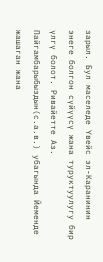зарыл. Бул маселеде Үвейс эл-Каранинин энеге болгон сүйүүсү жана туруктуулугу бир үлгү болот. Ривайетте Аз. Пайгамбарыбыздын(с.а.в.) убагында Йеменде жашаган жана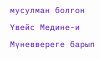мусулман болгон Үвейс Медине-и Мүневвереге барып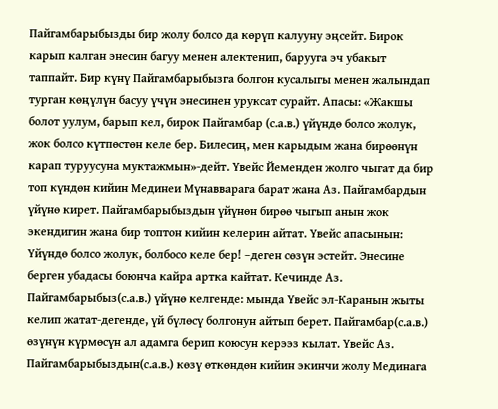Пайгамбарыбызды бир жолу болсо да көрүп калууну эңсейт. Бирок карып калган энесин багуу менен алектенип, барууга эч убакыт таппайт. Бир күнү Пайгамбарыбызга болгон кусалыгы менен жалындап турган көңүлүн басуу үчүн энесинен уруксат сурайт. Апасы: «Жакшы болот уулум, барып кел, бирок Пайгамбар (с.а.в.) үйүндө болсо жолук, жок болсо күтпөстөн келе бер. Билесиң, мен карыдым жана бирөөнүн карап туруусуна муктажмын»-дейт. Үвейс Йеменден жолго чыгат да бир топ күндөн кийин Мединеи Мүнавварага барат жана Аз. Пайгамбардын үйүнө кирет. Пайгамбарыбыздын үйүнөн бирөө чыгып анын жок экендигин жана бир топтон кийин келерин айтат. Үвейс апасынын: Үйүндө болсо жолук, болбосо келе бер! –деген сөзүн эстейт. Энесине берген убадасы боюнча кайра артка кайтат. Кечинде Аз. Пайгамбарыбыз(с.а.в.) үйүнө келгенде: мында Үвейс эл-Каранын жыты келип жатат-дегенде, үй бүлөсү болгонун айтып берет. Пайгамбар(с.а.в.) өзүнүн күрмөсүн ал адамга берип коюсун керээз кылат. Үвейс Аз. Пайгамбарыбыздын(с.а.в.) көзү өткөндөн кийин экинчи жолу Мединага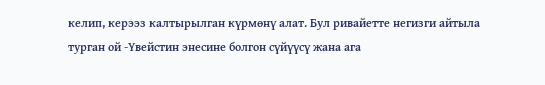келип, керээз калтырылган күрмөнү алат. Бул ривайетте негизги айтыла турган ой -Үвейстин энесине болгон сүйүүсү жана ага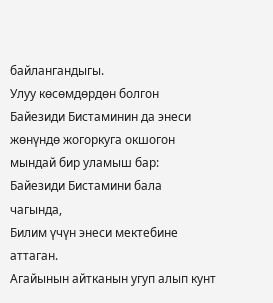байлангандыгы.
Улуу көсөмдөрдөн болгон Байезиди Бистаминин да энеси жөнүндө жогоркуга окшогон мындай бир уламыш бар:
Байезиди Бистамини бала чагында,
Билим үчүн энеси мектебине аттаган.
Агайынын айтканын угуп алып кунт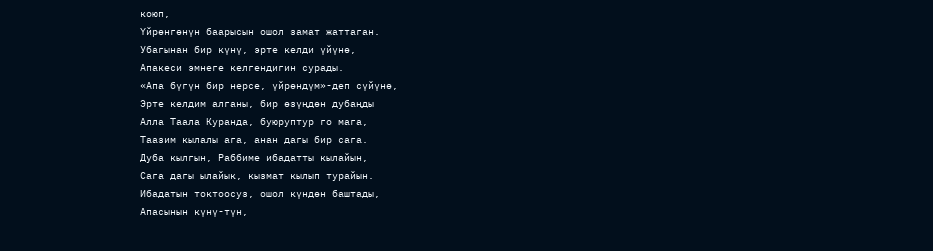коюп,
Үйрөнгөнүн баарысын ошол замат жаттаган.
Убагынан бир күнү, эрте келди үйүнө,
Апакеси эмнеге келгендигин сурады.
«Апа бүгүн бир нерсе, үйрөндүм»-деп сүйүнө,
Эрте келдим алганы, бир өзүңдөн дубаңды
Алла Таала Куранда, буюруптур го мага,
Таазим кылалы ага, анан дагы бир сага.
Дуба кылгын, Раббиме ибадатты кылайын,
Сага дагы ылайык, кызмат кылып турайын.
Ибадатын токтоосуз, ошол күндөн баштады,
Апасынын күнү-түн,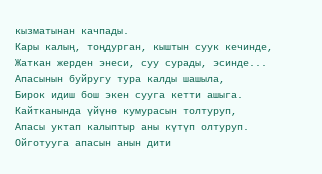кызматынан качпады.
Кары калың, тоңдурган, кыштын суук кечинде,
Жаткан жерден энеси, суу сурады, эсинде...
Апасынын буйругу тура калды шашыла,
Бирок идиш бош экен сууга кетти ашыга.
Кайтканында үйүнө кумурасын толтуруп,
Апасы уктап калыптыр аны күтүп олтуруп.
Ойготууга апасын анын дити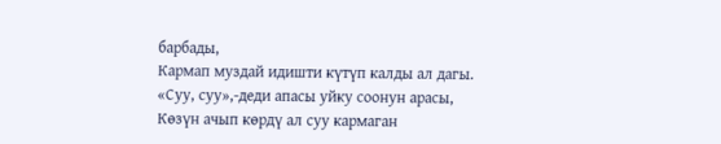барбады,
Кармап муздай идишти күтүп калды ал дагы.
«Суу, суу»,-деди апасы уйку соонун арасы,
Көзүн ачып көрдү ал суу кармаган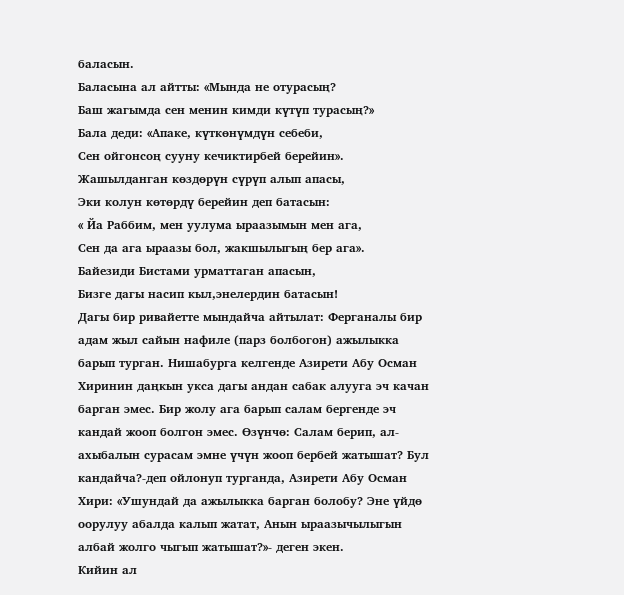баласын.
Баласына ал айтты: «Мында не отурасың?
Баш жагымда сен менин кимди күтүп турасың?»
Бала деди: «Апаке, күткөнүмдүн себеби,
Сен ойгонсоң сууну кечиктирбей берейин».
Жашылданган көздөрүн сүрүп алып апасы,
Эки колун көтөрдү берейин деп батасын:
« Йа Раббим, мен уулума ыраазымын мен ага,
Сен да ага ыраазы бол, жакшылыгың бер ага».
Байезиди Бистами урматтаган апасын,
Бизге дагы насип кыл,энелердин батасын!
Дагы бир ривайетте мындайча айтылат: Ферганалы бир адам жыл сайын нафиле (парз болбогон) ажылыкка барып турган. Нишабурга келгенде Азирети Абу Осман Хиринин даңкын укса дагы андан сабак алууга эч качан барган эмес. Бир жолу ага барып салам бергенде эч кандай жооп болгон эмес. Өзүнчө: Салам берип, ал-ахыбалын сурасам эмне үчүн жооп бербей жатышат? Бул кандайча?-деп ойлонуп турганда, Азирети Абу Осман Хири: «Ушундай да ажылыкка барган болобу? Эне үйдө оорулуу абалда калып жатат, Анын ыраазычылыгын албай жолго чыгып жатышат?»- деген экен.
Кийин ал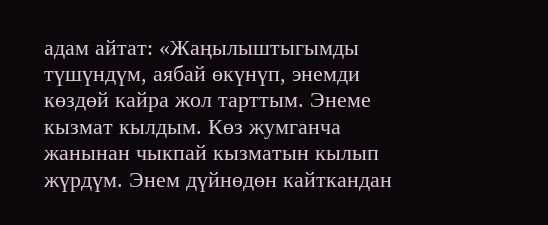адам айтат: «Жаңылыштыгымды түшүндүм, аябай өкүнүп, энемди көздөй кайра жол тарттым. Энеме кызмат кылдым. Көз жумганча жанынан чыкпай кызматын кылып жүрдүм. Энем дүйнөдөн кайткандан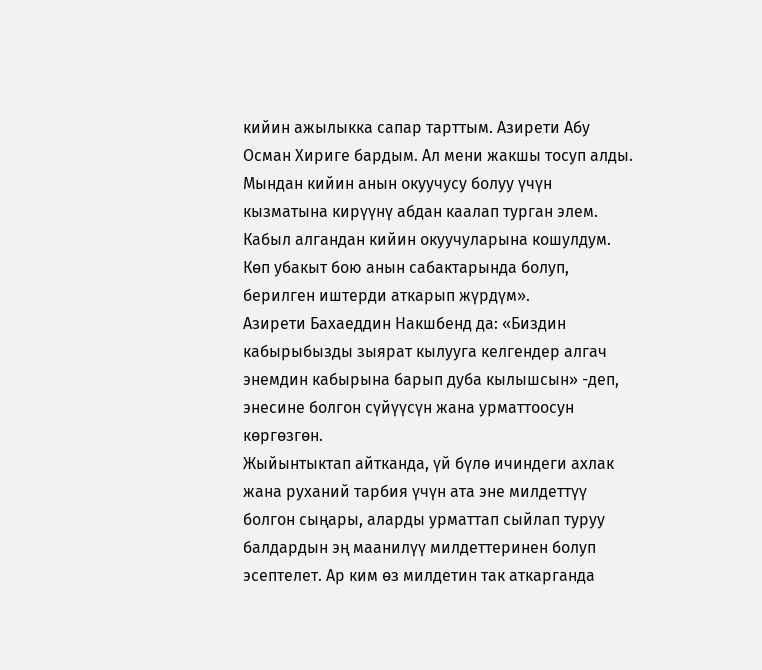кийин ажылыкка сапар тарттым. Азирети Абу Осман Хириге бардым. Ал мени жакшы тосуп алды. Мындан кийин анын окуучусу болуу үчүн кызматына кирүүнү абдан каалап турган элем. Кабыл алгандан кийин окуучуларына кошулдум. Көп убакыт бою анын сабактарында болуп, берилген иштерди аткарып жүрдүм».
Азирети Бахаеддин Накшбенд да: «Биздин кабырыбызды зыярат кылууга келгендер алгач энемдин кабырына барып дуба кылышсын» -деп, энесине болгон сүйүүсүн жана урматтоосун көргөзгөн.
Жыйынтыктап айтканда, үй бүлө ичиндеги ахлак жана руханий тарбия үчүн ата эне милдеттүү болгон сыңары, аларды урматтап сыйлап туруу балдардын эң маанилүү милдеттеринен болуп эсептелет. Ар ким өз милдетин так аткарганда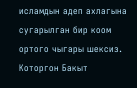исламдын адеп ахлагына сугарылган бир коом ортого чыгары шексиз.
Которгон Бакыт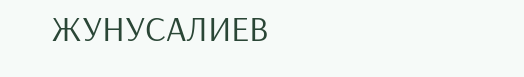ЖУНУСАЛИЕВ